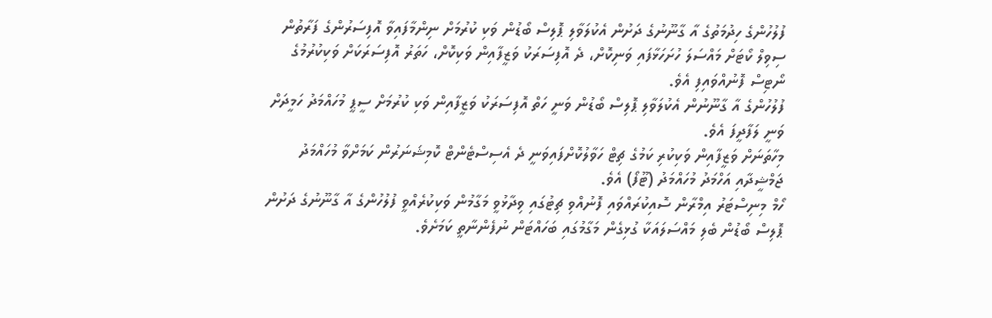ފުލުހުންގެ ހިދުމަތުގެ އާ ގާނޫނުގެ ދަށުން އެކުލަވާލި ޕޮލިސް ބޯޑުން ވަކި ކުރުމަށް ނިންމާފައިވާ އޮފިސަރުންގެ ފަރާތުން ސިވިލް ކޯޓަށް މައްސަލަ ހުށަހަޅާފައި ވަނިކޮށް، ދެ އޮފިސަރަކު ވަޒީފާއިން ވަކިކޮށް، ހަތަރު އޮފިސަރަކަށް ވަކިކުރުމުގެ ނޯޓިސް ފޮނުއްވައިފި އެވެ.
ފުލުހުންގެ އާ ގާނޫނުން އެކުލަވާލި ޕޮލިސް ބޯޑުން ވަނީ ހަތް އޮފިސަރަކު ވަޒީފާއިން ވަކި ކުރުމަށް ސީޕީ މުހައްމަދު ހަމީދަށް ވަނީ ލަފާދީފަ އެވެ.
މިހާތަނަށް ވަޒީފާއިން ވަކިކުރި ކަމުގެ ޗިޓް ހަވާލުކޮށްފައިވަނީ ދެ އެސިސްޓެންޓް ކޮމިޝަނަރުން ކަމަށްވާ މުހައްމަދު ޖަމްޝީދާއި އަހްމަދު މުހައްމަދު (ޓޫފޯ) އެވެ.
ހޯމް މިނިސްޓަރު އިމްރާން ސޮއިކުރައްވައި ފޮނުއްވި ޗިޓުގައި ވިދާޅުވީ މަގާމުން ވަކިކުރެއްވީ ފުލުހުންގެ އާ ގާނޫނުގެ ދަށުން ޕޮލިސް ބޯޑުން ބެލި މައްސަލައަކާ ގުޅިގެން މަގާމުގައި ބަހައްޓަން ނުފެންނާތީ ކަމަށެވެ.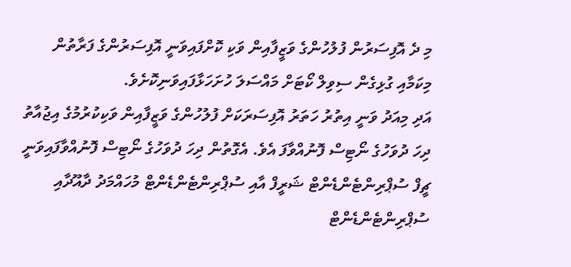މި ދެ އޮފިސަރުން ފުލުހުންގެ ވަޒީފާއިން ވަކި ކޮށްފައިވަނީ އޮފިސަރުންގެ ފަރާތުން މިކަމާއި ގުޅިގެން ސިވިލް ކޯޓަށް މައްސަލަ ހުށަހަޅާފައިވަނިކޮށެވެ.
އަދި މިއަދު ވަނީ އިތުރު ހަތަރު އޮފިސަރަކަށް ފުލުހުންގެ ވަޒީފާއިން ވަކިކުރުމުގެ އިޖުއާތު ދިހަ ދުވަހުގެ ނޯޓިސް ފޮނުއްވާފަ އެވެ. އެގޮތުން ދިހަ ދުވަހުގެ ނޯޓިސް ފޮނުއްވާފައިވަނީ ޗީފް ސުޕްރިންޓެންޑެންޓް ޝަރީފް އާއި ސުޕްރިންޓެންޑެންޓް މުހައްމަދު ދާއޫދާއި ސުޕްރިންޓެންޑެންޓް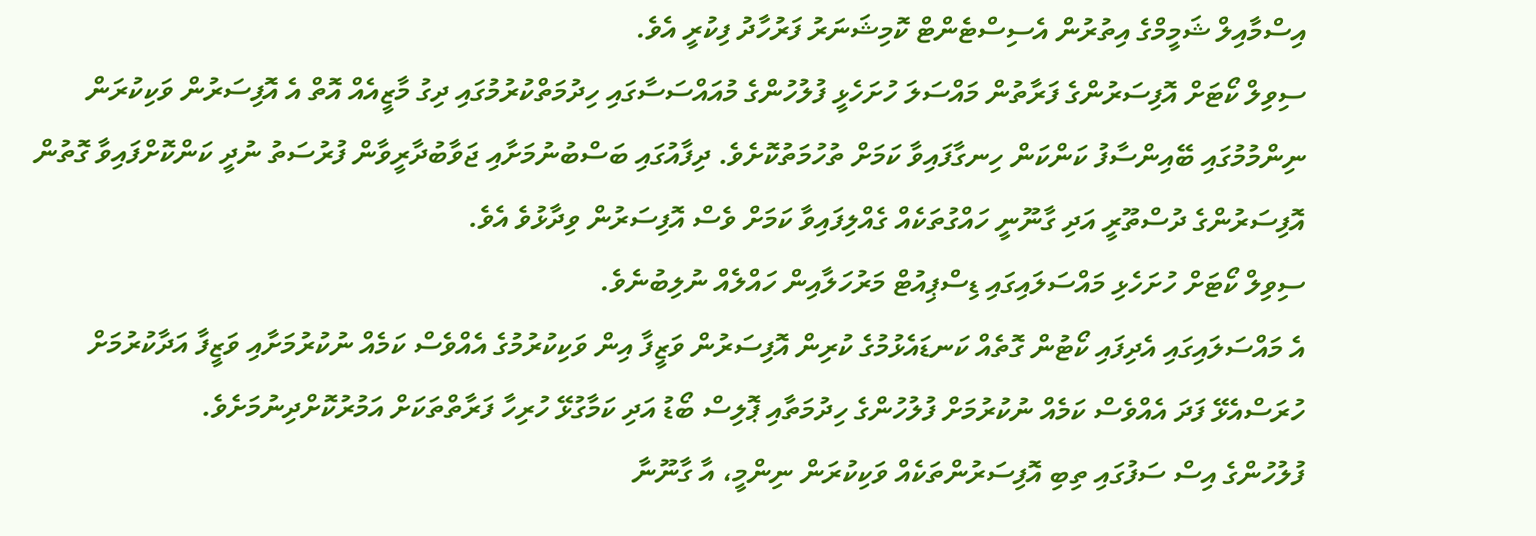އިސްމާއިލް ޝަމީމްގެ އިތުރުން އެސިސްޓެންޓް ކޮމިޝަނަރު ފަރުހާދު ފިކުރީ އެވެ.
ސިވިލް ކޯޓަށް އޮފިސަރުންގެ ފަރާތުން މައްސަލަ ހުށަހެޅީ ފުލުހުންގެ މުއައްސަސާގައި ހިދުމަތްކުރުމުގައި ދިގު މާޒީއެއް އޮތް އެ އޮފިސަރުން ވަކިކުރަން ނިންމުމުގައި ބޭއިންސާފު ކަންކަން ހިނގާފައިވާ ކަމަށް ތުހުމަތުކޮށެވެ. ދިފާއުގައި ބަސްބުނުމަށާއި ޖަވާބުދާރީވާން ފުރުސަތު ނުދީ ކަންކޮށްފައިވާ ގޮތުން އޮފިސަރުންގެ ދުސްތޫރީ އަދި ގާނޫނީ ހައްގުތަކެއް ގެއްލިފައިވާ ކަމަށް ވެސް އޮފިސަރުން ވިދާޅުވެ އެވެ.
ސިވިލް ކޯޓަށް ހުށަހެޅި މައްސަލައިގައި ޑިސްޕިއުޓް މަރުހަލާއިން ހައްލެއް ނުލިބުނެވެ.
އެ މައްސަލައިގައި އެދިފައި ކޯޓުން ގޮތެއް ކަނޑައެޅުމުގެ ކުރިން އޮފިސަރުން ވަޒީފާ އިން ވަކިކުރުމުގެ އެއްވެސް ކަމެއް ނުކުރުމަށާއި ވަޒީފާ އަދާކުރުމަށް ހުރަސްއެޅޭ ފަދަ އެއްވެސް ކަމެއް ނުކުރުމަށް ފުލުހުންގެ ހިދުމަތާއި ޕޮލިސް ބޯޑު އަދި ކަމާގުޅޭ ހުރިހާ ފަރާތްތަކަށް އަމުރުކޮށްދިނުމަށެވެ.
ފުލުހުންގެ އިސް ސަފުގައި ތިބި އޮފިސަރުންތަކެއް ވަކިކުރަން ނިންމީ، އާ ގާނޫނާ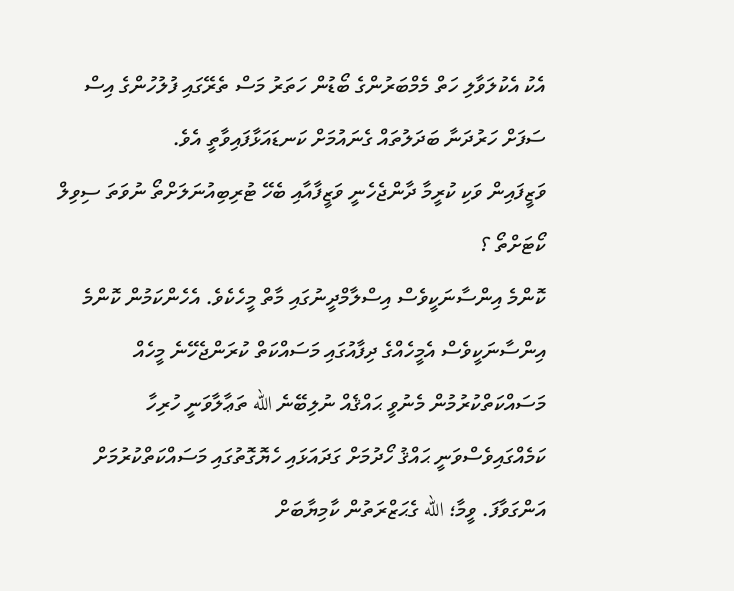އެކު އެކުލަވާލި ހަތް މެމްބަރުންގެ ބޯޑުން ހަތަރު މަސް ތެރޭގައި ފުލުހުންގެ އިސް ސަފަށް ހަރުދަނާ ބަދަލުތައް ގެނައުމަށް ކަނޑައަޅާފައިވާތީ އެވެ.
ވަޒީފައިން ވަކި ކުރީމާ ދާންޖެހެނީ ވަޒީފާއާއި ބެހޭ ޓުރިބިއުނަލަށްތޯ ނުވަތަ ސިވިލް ކޯޓަށްތޯ ؟
ކޮންމެ އިންސާނަކީވެސް އިސްލާމްދީނުގައި މާތް މީހެކެވެ. އެހެންކަމުން ކޮންމެ އިންސާނަކީވެސް އެމީހެއްގެ ދިފާއުގައި މަސައްކަތް ކުރަންޖެހޭނެ މީހެއް މަސައްކަތްކުރުމުން މެނުވީ ޙައްޤެއް ނުލިބޭނެ الله ތަޢާލާވަނީ ހުރިހާ ކަމެއްގައިވެސްވަނީ ޙައްޤު ހޯދުމަށް ގަދައަޅައި ހެޔޮގޮތުގައި މަސައްކަތްކުރުމަށް އަންގަވާފަ. ވީމާ؛ الله ގެޙަޒްރަތުން ކާމިޔާބަށް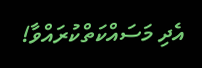އެދި މަސައްކަތްކުރައްވާ!